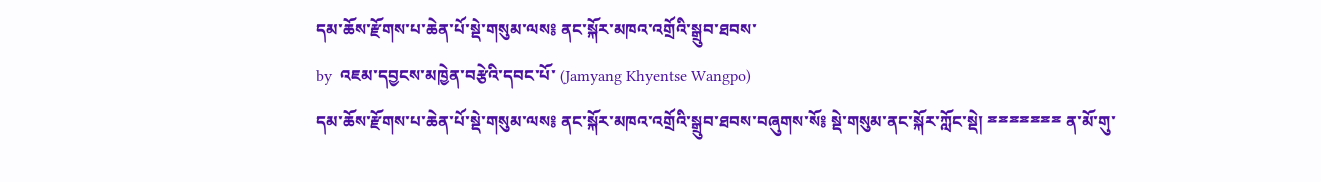དམ་ཆོས་རྫོགས་པ་ཆེན་པོ་སྡེ་གསུམ་ལས༔ ནང་སྐོར་མཁའ་འགྲོའི་སྒྲུབ་ཐབས་
by  འཇམ་དབྱངས་མཁྱེན་བརྩེའི་དབང་པོ་ (Jamyang Khyentse Wangpo)
དམ་ཆོས་རྫོགས་པ་ཆེན་པོ་སྡེ་གསུམ་ལས༔ ནང་སྐོར་མཁའ་འགྲོའི་སྒྲུབ་ཐབས་བཞུགས་སོ༔ སྡེ་གསུམ་ནང་སྐོར་ཀློང་སྡེ། ྈྈྈྈྈྈྈ ན་མོ་གུ་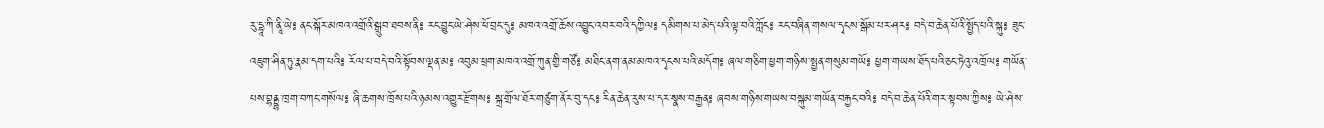རུ་དྷཱ་ཀི་ནཱི་ཡེ༔ ནང་སྐོར་མཁའ་འགྲོའི་སྒྲུབ་ཐབས་ནི༔ རང་བྱུང་ཡེ་ཤེས་ཕོ་བྲང་དུ༔ མཁའ་འགྲོ་ཆོས་འབྱུང་འབར་བའི་དཀྱིལ༔ དམིགས་པ་མེད་པའི་ལྟ་བའི་ཀློང༔ རང་བཞིན་གསལ་དྭངས་སྒོམ་པར་ཤར༔ བདེ་བ་ཆེན་པོའི་སྤྱོད་པའི་སྐུ༔ ཟུང་འཇུག་ཤིན་ཏུ་རྣམ་དག་པའི༔ རོལ་པ་བདེ་བའི་སྟོབས་ལྡན་མ༔ འབུམ་ཕྲག་མཁའ་འགྲོ་ཀུན་གྱི་གཙོ༔ མཐིང་ནག་ནམ་མཁའ་དྭངས་པའི་མདོག༔ ཞལ་གཅིག་ཕྱག་གཉིས་སྤྱན་གསུམ་གཡོ༔ ཕྱག་གཡས་ཐོད་པའི་ཅང་ཏེའུ་འཁྲོལ༔ གཡོན་པས་བྷནྡྷ་ཁྲག་བཀང་གསོལ༔ ཞི་ཆགས་ཁྲོས་པའི་ཉམས་འགྱུར་རྫོགས༔ སྐྲ་གྲོལ་ཐོར་གཙུག་ནོར་བུ་དང༔ རིན་ཆེན་རུས་པ་དར་སྣས་བརྒྱན༔ ཞབས་གཉིས་གཡས་བསྐུམ་གཡོན་བརྐྱང་བའི༔ བདེ་བ་ཆེན་པོའི་གར་སྟབས་ཀྱིས༔ ཡེ་ཤེས་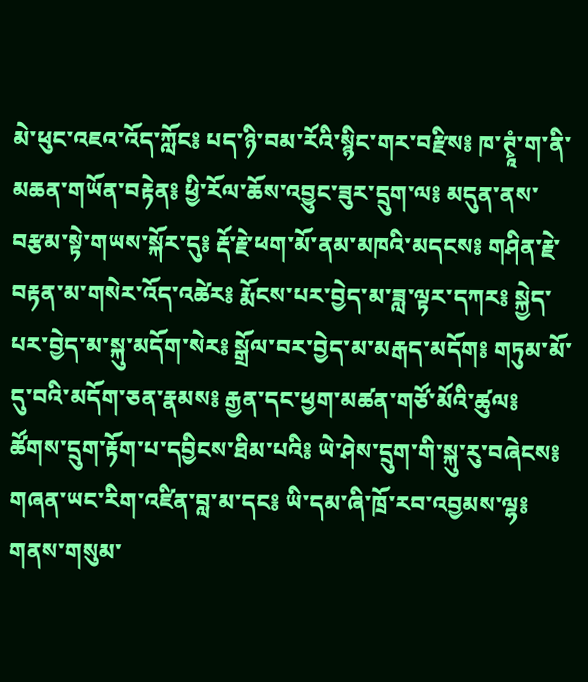མེ་ཕུང་འཇའ་འོད་ཀློང༔ པད་ཉི་བམ་རོའི་སྙིང་གར་བརྫིས༔ ཁ་ཊྭཱཾ་ག་ནི་མཆན་གཡོན་བརྟེན༔ ཕྱི་རོལ་ཆོས་འབྱུང་ཟུར་དྲུག་ལ༔ མདུན་ནས་བརྩམ་སྟེ་གཡས་སྐོར་དུ༔ རྡོ་རྗེ་ཕག་མོ་ནམ་མཁའི་མདངས༔ གཤིན་རྗེ་བརྟན་མ་གསེར་འོད་འཚེར༔ རྨོངས་པར་བྱེད་མ་ཟླ་ལྟར་དཀར༔ སྐྱེད་པར་བྱེད་མ་སྐུ་མདོག་སེར༔ སྒྲོལ་བར་བྱེད་མ་མརྒད་མདོག༔ གཏུམ་མོ་དུ་བའི་མདོག་ཅན་རྣམས༔ རྒྱན་དང་ཕྱག་མཚན་གཙོ་མོའི་ཚུལ༔ ཚོགས་དྲུག་རྟོག་པ་དབྱིངས་ཐིམ་པའི༔ ཡེ་ཤེས་དྲུག་གི་སྐུ་རུ་བཞེངས༔ གཞན་ཡང་རིག་འཛིན་བླ་མ་དང༔ ཡི་དམ་ཞི་ཁྲོ་རབ་འབྱམས་ལྷ༔ གནས་གསུམ་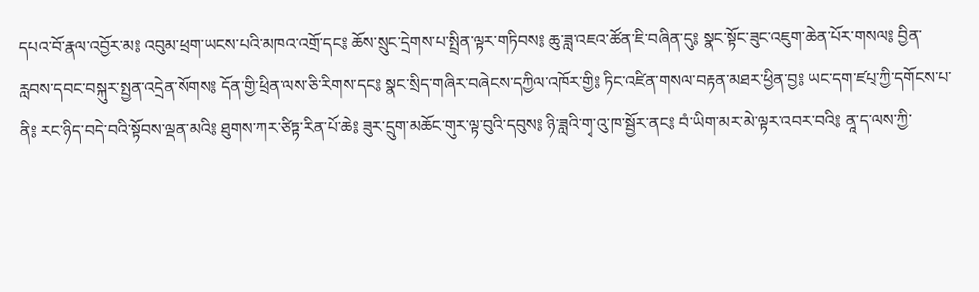དཔའ་བོ་རྣལ་འབྱོར་མ༔ འབུམ་ཕྲག་ཡངས་པའི་མཁའ་འགྲོ་དང༔ ཆོས་སྲུང་དྲེགས་པ་སྤྲིན་ལྟར་གཏིབས༔ ཆུ་ཟླ་འཇའ་ཚོན་ཇི་བཞིན་དུ༔ སྣང་སྟོང་ཟུང་འཇུག་ཆེན་པོར་གསལ༔ བྱིན་རླབས་དབང་བསྐུར་སྤྱན་འདྲེན་སོགས༔ དོན་གྱི་ཕྲིན་ལས་ཅི་རིགས་དང༔ སྣང་སྲིད་གཞིར་བཞེངས་དཀྱིལ་འཁོར་གྱི༔ ཏིང་འཛིན་གསལ་བརྟན་མཐར་ཕྱིན་བྱ༔ ཡང་དག་ཛཔ྄་ཀྱི་དགོངས་པ་ནི༔ རང་ཉིད་བདེ་བའི་སྟོབས་ལྡན་མའི༔ ཐུགས་ཀར་ཙིཏྟ་རིན་པོ་ཆེ༔ ཟུར་དྲུག་མཆོང་གུར་ལྟ་བུའི་དབུས༔ ཉི་ཟླའི་གྭ་འུ་ཁ་སྦྱོར་ནང༔ བཾ་ཡིག་མར་མེ་ལྟར་འབར་བའི༔ ནཱ་ད་ལས་ཀྱི་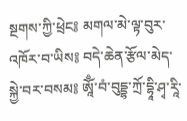སྔགས་ཀྱི་ཕྲེང༔ མགལ་མེ་ལྟ་བུར་འཁོར་བ་ཡིས༔ བདེ་ཆེན་རྩོལ་མེད་སྐྱེ་བར་བསམ༔ ཨཱོྃ་བཾ་བུདྡྷ་ཀྲོ་དྷཱི་ཤྭ་རཱི་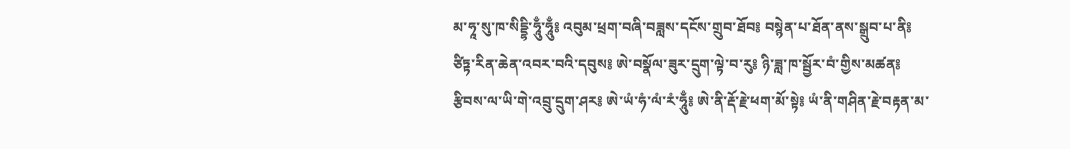མ་ཧཱ་སུ་ཁ་སིདྡྷི་ཧཱུྃ་ཧཱུྃ༔ འབུམ་ཕྲག་བཞི་བཟླས་དངོས་གྲུབ་ཐོབ༔ བསྙེན་པ་ཐོན་ནས་སྒྲུབ་པ་ནི༔ ཙིཏྟ་རིན་ཆེན་འབར་བའི་དབུས༔ ཨེ་བསྣོལ་ཟུར་དྲུག་ལྟེ་བ་རུ༔ ཉི་ཟླ་ཁ་སྦྱོར་བཾ་གྱིས་མཚན༔ རྩིབས་ལ་ཡི་གེ་འབྲུ་དྲུག་ཤར༔ ཨེ་ཡཾ་ཧཾ་ལཾ་རཾ་ཧཱུྃ༔ ཨེ་ནི་རྡོ་རྗེ་ཕག་མོ་སྟེ༔ ཡཾ་ནི་གཤིན་རྗེ་བརྟན་མ་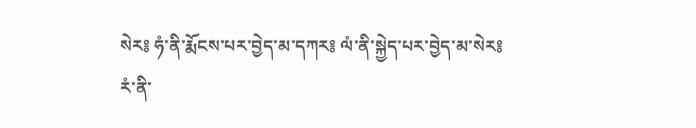སེར༔ ཧཾ་ནི་རྨོངས་པར་བྱེད་མ་དཀར༔ ལཾ་ནི་སྐྱེད་པར་བྱེད་མ་སེར༔ རཾ་ནི་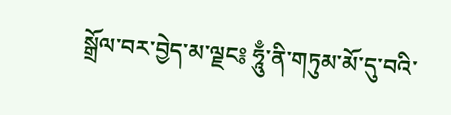སྒྲོལ་བར་བྱེད་མ་ལྗང༔ ཧཱུྃ་ནི་གཏུམ་མོ་དུ་བའི་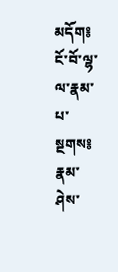མདོག༔ ངོ་བོ་ལྷ་ལ་རྣམ་པ་སྔགས༔ རྣམ་ཤེས་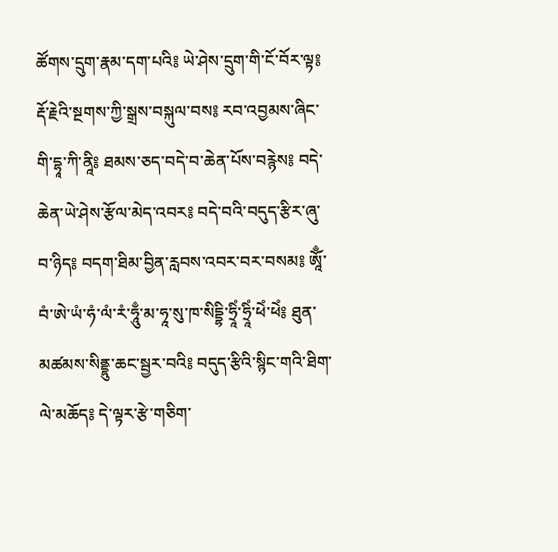ཚོགས་དྲུག་རྣམ་དག་པའི༔ ཡེ་ཤེས་དྲུག་གི་ངོ་བོར་ལྟ༔ རྡོ་རྗེའི་སྔགས་ཀྱི་སྒྲས་བསྐུལ་བས༔ རབ་འབྱམས་ཞིང་གི་དྷཱ་ཀི་ནཱི༔ ཐམས་ཅད་བདེ་བ་ཆེན་པོས་བརྙེས༔ བདེ་ཆེན་ཡེ་ཤེས་རྩོལ་མེད་འབར༔ བདེ་བའི་བདུད་རྩིར་ཞུ་བ་ཉིད༔ བདག་ཐིམ་བྱིན་རླབས་འབར་བར་བསམ༔ ཨཱོྃ་བཾ་ཨེ་ཡཾ་ཧཾ་ལཾ་རཾ་ཧཱུྃ་མ་ཧཱ་སུ་ཁ་སིདྡྷི་ཧྲཱིཾ་ཧྲཱིཾ་ཕེཾ་ཕེཾ༔ ཐུན་མཚམས་སིནྡྷུ་ཆང་སྦྱར་བའི༔ བདུད་རྩིའི་སྙིང་གའི་ཐིག་ལེ་མཆོད༔ དེ་ལྟར་རྩེ་གཅིག་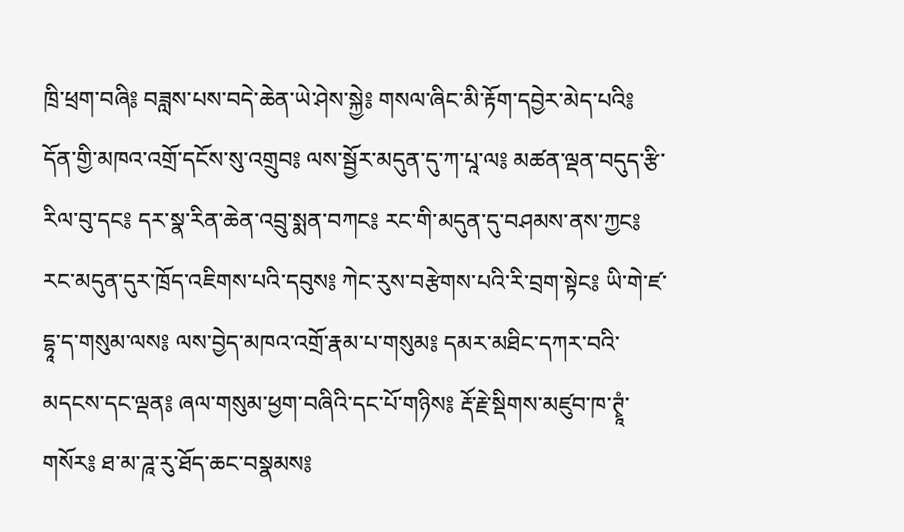ཁྲི་ཕྲག་བཞི༔ བཟླས་པས་བདེ་ཆེན་ཡེ་ཤེས་སྐྱེ༔ གསལ་ཞིང་མི་རྟོག་དབྱེར་མེད་པའི༔ དོན་གྱི་མཁའ་འགྲོ་དངོས་སུ་འགྲུབ༔ ལས་སྦྱོར་མདུན་དུ་ཀ་པཱ་ལ༔ མཚན་ལྡན་བདུད་རྩི་རིལ་བུ་དང༔ དར་སྣ་རིན་ཆེན་འབྲུ་སྨན་བཀང༔ རང་གི་མདུན་དུ་བཤམས་ནས་ཀྱང༔ རང་མདུན་དུར་ཁྲོད་འཇིགས་པའི་དབུས༔ ཀེང་རུས་བརྩེགས་པའི་རི་བྲག་སྟེང༔ ཡི་གེ་ཛ་དྷཱ་ད་གསུམ་ལས༔ ལས་བྱེད་མཁའ་འགྲོ་རྣམ་པ་གསུམ༔ དམར་མཐིང་དཀར་བའི་མདངས་དང་ལྡན༔ ཞལ་གསུམ་ཕྱག་བཞིའི་དང་པོ་གཉིས༔ རྡོ་རྗེ་སྡིགས་མཛུབ་ཁ་ཊྭཱཾ་གསོར༔ ཐ་མ་ཌཱ་རུ་ཐོད་ཆང་བསྣམས༔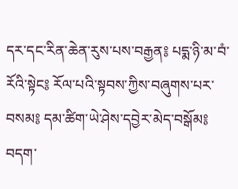དར་དང་རིན་ཆེན་རུས་པས་བརྒྱན༔ པདྨ་ཉི་མ་བཾ་རོའི་སྟེང༔ རོལ་པའི་སྟབས་ཀྱིས་བཞུགས་པར་བསམ༔ དམ་ཚིག་ཡེ་ཤེས་དབྱེར་མེད་བསྒོམ༔ བདག་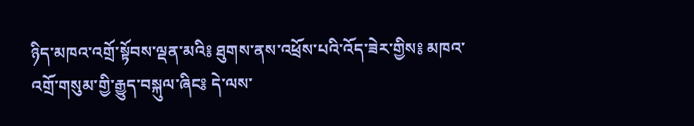ཉིད་མཁའ་འགྲོ་སྟོབས་ལྡན་མའི༔ ཐུགས་ནས་འཕྲོས་པའི་འོད་ཟེར་གྱིས༔ མཁའ་འགྲོ་གསུམ་གྱི་རྒྱུད་བསྐུལ་ཞིང༔ དེ་ལས་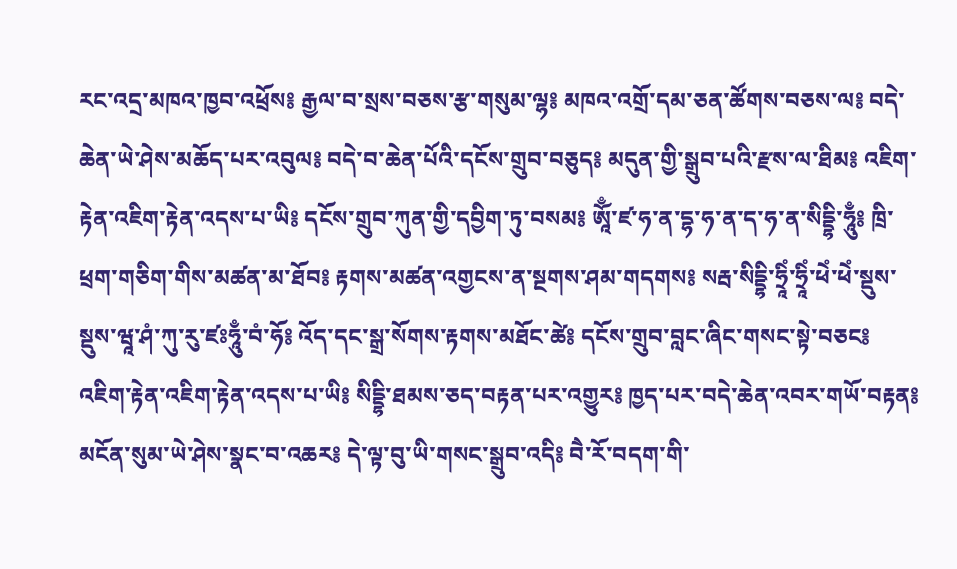རང་འདྲ་མཁའ་ཁྱབ་འཕྲོས༔ རྒྱལ་བ་སྲས་བཅས་རྩ་གསུམ་ལྷ༔ མཁའ་འགྲོ་དམ་ཅན་ཚོགས་བཅས་ལ༔ བདེ་ཆེན་ཡེ་ཤེས་མཆོད་པར་འབུལ༔ བདེ་བ་ཆེན་པོའི་དངོས་གྲུབ་བཅུད༔ མདུན་གྱི་སྒྲུབ་པའི་རྫས་ལ་ཐིམ༔ འཇིག་རྟེན་འཇིག་རྟེན་འདས་པ་ཡི༔ དངོས་གྲུབ་ཀུན་གྱི་དབྱིག་ཏུ་བསམ༔ ཨཱོྃ་ཛ་ཧ་ན་དྷ་ཧ་ན་ད་ཧ་ན་སིདྡྷི་ཧཱུྃ༔ ཁྲི་ཕྲག་གཅིག་གིས་མཚན་མ་ཐོབ༔ རྟགས་མཚན་འགྱངས་ན་སྔགས་ཤམ་གདགས༔ སརྦ་སིདྡྷི་ཧྲཱིཾ་ཧྲཱིཾ་ཕེཾ་ཕེཾ་སྡུས་སྡུས་ཝཱ་ཤཾ་ཀུ་རུ་ཛཿཧཱུྃ་བཾ་ཧོ༔ འོད་དང་སྒྲ་སོགས་རྟགས་མཐོང་ཚེ༔ དངོས་གྲུབ་བླང་ཞིང་གསང་སྟེ་བཅང༔ འཇིག་རྟེན་འཇིག་རྟེན་འདས་པ་ཡི༔ སིདྡྷི་ཐམས་ཅད་བརྟན་པར་འགྱུར༔ ཁྱད་པར་བདེ་ཆེན་འབར་གཡོ་བརྟན༔ མངོན་སུམ་ཡེ་ཤེས་སྣང་བ་འཆར༔ དེ་ལྟ་བུ་ཡི་གསང་སྒྲུབ་འདི༔ བཻ་རོ་བདག་གི་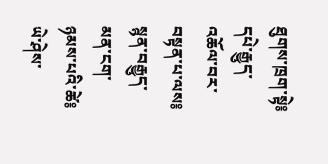ཐུགས་ཁྲག་སྟེ༔ དཔེ་རྒྱུད་འཆོལ་བར་བསྟན་པ་ལས༔ སྙན་བརྒྱུད་མན་ངག་ཉམས་པའི་ཚེ༔ ཡེ་ཤེས་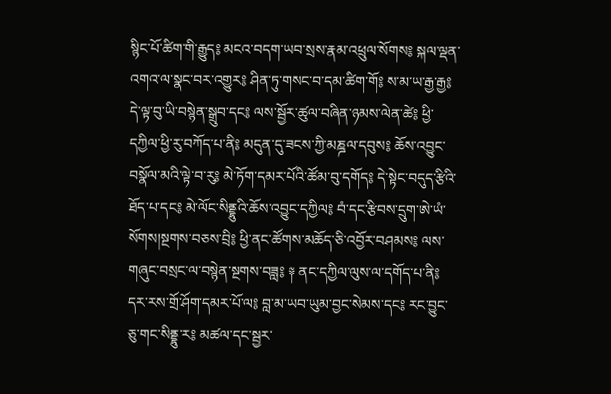སྙིང་པོ་ཚིག་གི་རྒྱུད༔ མངའ་བདག་ཡབ་སྲས་རྣམ་འཕྲུལ་སོགས༔ སྐལ་ལྡན་འགའ་ལ་སྣང་བར་འགྱུར༔ ཤིན་ཏུ་གསང་བ་དམ་ཚིག་གོ༔ ས་མ་ཡ་རྒྱ་རྒྱ༔ དེ་ལྟ་བུ་ཡི་བསྙེན་སྒྲུབ་དང༔ ལས་སྦྱོར་ཚུལ་བཞིན་ཉམས་ལེན་ཚེ༔ ཕྱི་དཀྱིལ་ཕྱི་རུ་བཀོད་པ་ནི༔ མདུན་དུ་ཟངས་ཀྱི་མཎྜལ་དབུས༔ ཆོས་འབྱུང་བསྣོལ་མའི་ལྟེ་བ་རུ༔ མེ་ཏོག་དམར་པོའི་ཚོམ་བུ་དགོད༔ དེ་སྟེང་བདུད་རྩིའི་ཐོད་པ་དང༔ མེ་ལོང་སིནྡྷུའི་ཆོས་འབྱུང་དཀྱིལ༔ བཾ་དང་རྩིབས་དྲུག་ཨེ་ཡཾ་སོགས།སྔགས་བཅས་བྲི༔ ཕྱི་ནང་ཚོགས་མཆོད་ཅི་འབྱོར་བཤམས༔ ལས་གཞུང་བསྲང་ལ་བསྙེན་སྔགས་བཟླ༔ ༈ ནང་དཀྱིལ་ལུས་ལ་དགོད་པ་ནི༔ དར་རས་གྲོ་ཤོག་དམར་པོ་ལ༔ བླ་མ་ཡབ་ཡུམ་བྱང་སེམས་དང༔ རང་བྱུང་ཅུ་གང་སིནྡྷུ་ར༔ མཚལ་དང་སྦྱར་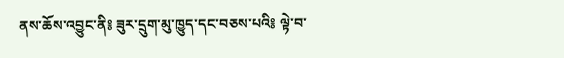ནས་ཆོས་འབྱུང་ནི༔ ཟུར་དྲུག་མུ་ཁྱུད་དང་བཅས་པའི༔ ལྟེ་བ་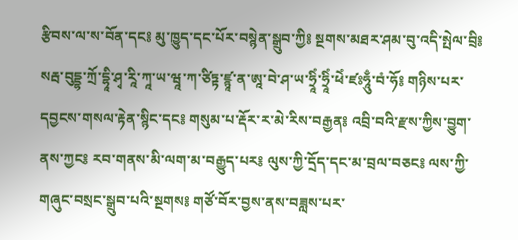རྩིབས་ལ་ས་བོན་དང༔ མུ་ཁྱུད་དང་པོར་བསྙེན་སྒྲུབ་ཀྱི༔ སྔགས་མཐར་ཤམ་བུ་འདི་སྤེལ་བྲི༔ སརྦ་བུདྡྷ་ཀྲོ་དྷཱི་ཤྭ་རཱི་ཀཱ་ཡ་ཝཱ་ཀ་ཙིཏྟ་ཛྙཱ་ན་ཨཱ་བེ་ཤ་ཡ་ཧྲཱིཾ་ཧྲཱིཾ་ཕེཾ་ཛཿཧཱུྃ་བཾ་ཧོ༔ གཉིས་པར་དབྱངས་གསལ་རྟེན་སྙིང་དང༔ གསུམ་པ་རྡོར་ར་མེ་རིས་བརྒྱན༔ འབྲི་བའི་རྫས་ཀྱིས་བྱུག་ནས་ཀྱང༔ རབ་གནས་མི་ལག་མ་བརྒྱུད་པར༔ ལུས་ཀྱི་དྲོད་དང་མ་བྲལ་བཅང༔ ལས་ཀྱི་གཞུང་བསྲང་སྒྲུབ་པའི་སྔགས༔ གཙོ་བོར་བྱས་ནས་བཟླས་པར་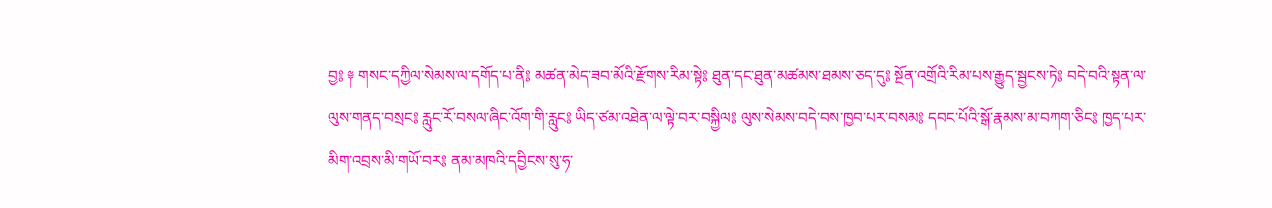བྱ༔ ༈ གསང་དཀྱིལ་སེམས་ལ་དགོད་པ་ནི༔ མཚན་མེད་ཟབ་མོའི་རྫོགས་རིམ་སྟེ༔ ཐུན་དང་ཐུན་མཚམས་ཐམས་ཅད་དུ༔ སྔོན་འགྲོའི་རིམ་པས་རྒྱུད་སྦྱངས་ཏེ༔ བདེ་བའི་སྟན་ལ་ལུས་གནད་བསྲང༔ རླུང་རོ་བསལ་ཞིང་འོག་གི་རླུང༔ ཡིད་ཙམ་འཐེན་ལ་ལྟེ་བར་བསྐྱིལ༔ ལུས་སེམས་བདེ་བས་ཁྱབ་པར་བསམ༔ དབང་པོའི་སྒོ་རྣམས་མ་བཀག་ཅིང༔ ཁྱད་པར་མིག་འབྲས་མི་གཡོ་བར༔ ནམ་མཁའི་དབྱིངས་སུ་ཧ་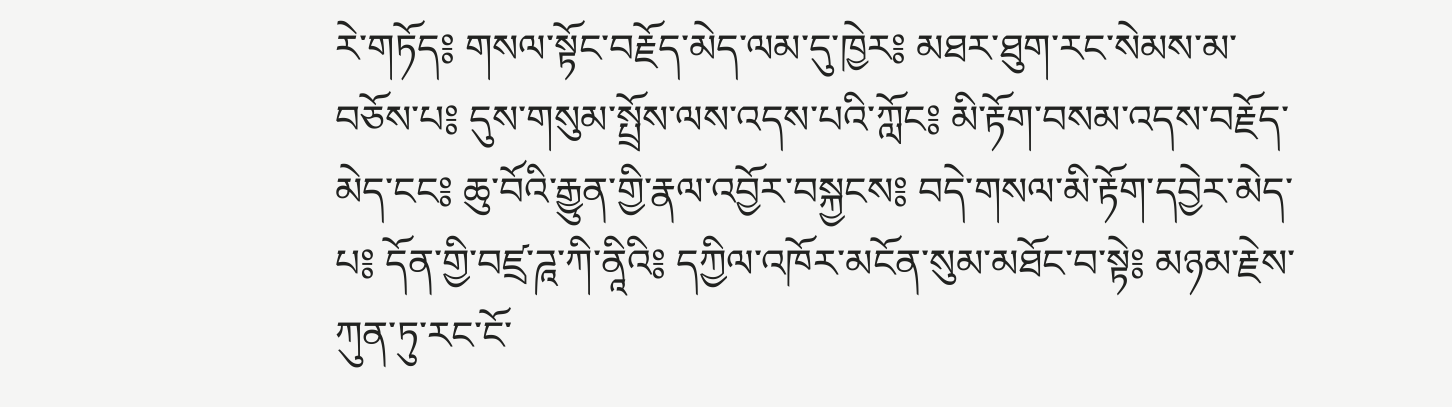རེ་གཏོད༔ གསལ་སྟོང་བརྗོད་མེད་ལམ་དུ་ཁྱེར༔ མཐར་ཐུག་རང་སེམས་མ་བཅོས་པ༔ དུས་གསུམ་སྤྲོས་ལས་འདས་པའི་ཀློང༔ མི་རྟོག་བསམ་འདས་བརྗོད་མེད་ངང༔ ཆུ་བོའི་རྒྱུན་གྱི་རྣལ་འབྱོར་བསྐྱངས༔ བདེ་གསལ་མི་རྟོག་དབྱེར་མེད་པ༔ དོན་གྱི་བཛྲ་ཌཱ་ཀི་ནཱིའི༔ དཀྱིལ་འཁོར་མངོན་སུམ་མཐོང་བ་སྟེ༔ མཉམ་རྗེས་ཀུན་ཏུ་རང་ངོ་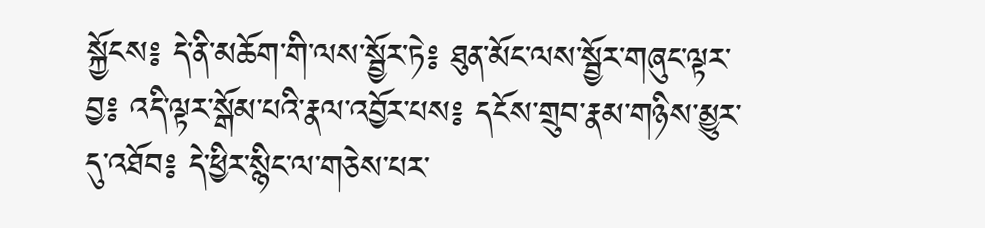སྐྱོངས༔ དེ་ནི་མཆོག་གི་ལས་སྦྱོར་ཏེ༔ ཐུན་མོང་ལས་སྦྱོར་གཞུང་ལྟར་བྱ༔ འདི་ལྟར་སྒོམ་པའི་རྣལ་འབྱོར་པས༔ དངོས་གྲུབ་རྣམ་གཉིས་མྱུར་དུ་འཐོབ༔ དེ་ཕྱིར་སྙིང་ལ་གཅེས་པར་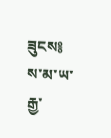ཟུངས༔ ས་མ་ཡ་རྒྱ་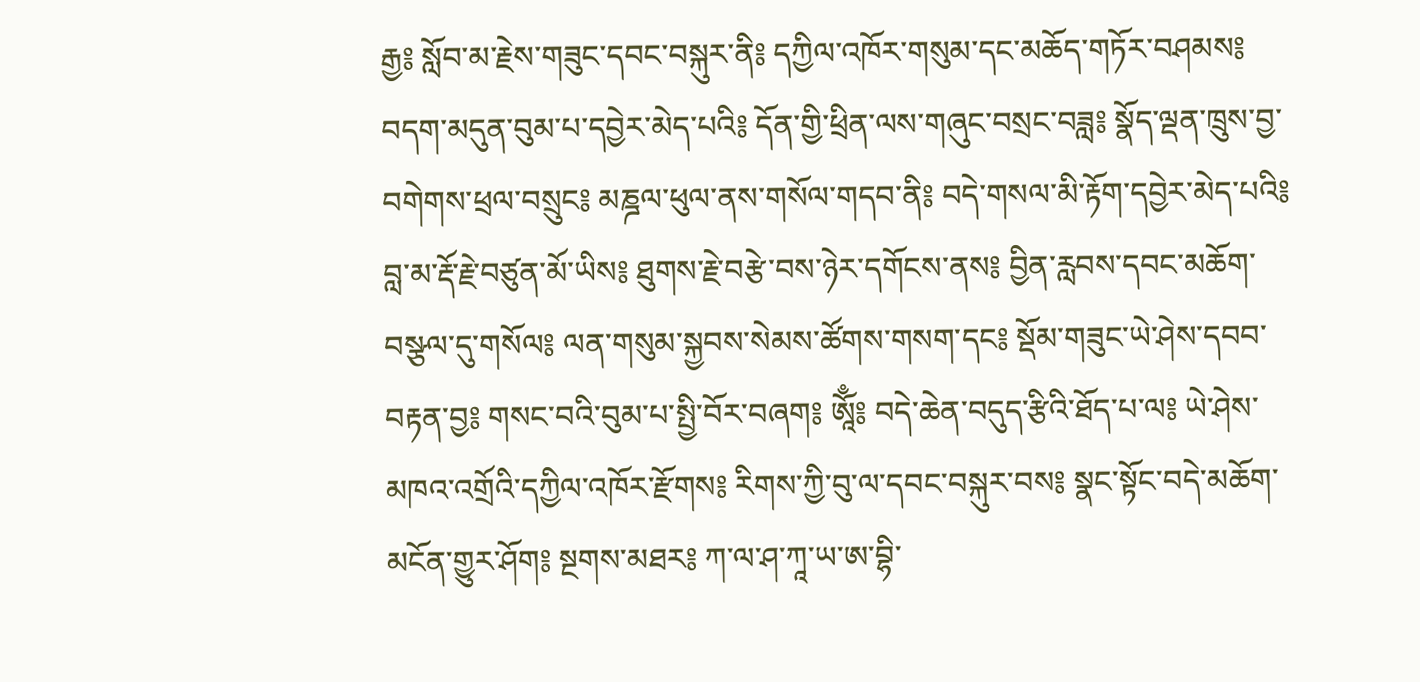རྒྱ༔ སློབ་མ་རྗེས་གཟུང་དབང་བསྐུར་ནི༔ དཀྱིལ་འཁོར་གསུམ་དང་མཆོད་གཏོར་བཤམས༔ བདག་མདུན་བུམ་པ་དབྱེར་མེད་པའི༔ དོན་གྱི་ཕྲིན་ལས་གཞུང་བསྲང་བཟླ༔ སྣོད་ལྡན་ཁྲུས་བྱ་བགེགས་ཕྲལ་བསྲུང༔ མཎྜལ་ཕུལ་ནས་གསོལ་གདབ་ནི༔ བདེ་གསལ་མི་རྟོག་དབྱེར་མེད་པའི༔ བླ་མ་རྡོ་རྗེ་བཙུན་མོ་ཡིས༔ ཐུགས་རྗེ་བརྩེ་བས་ཉེར་དགོངས་ནས༔ བྱིན་རླབས་དབང་མཆོག་བསྩལ་དུ་གསོལ༔ ལན་གསུམ་སྐྱབས་སེམས་ཚོགས་གསག་དང༔ སྡོམ་གཟུང་ཡེ་ཤེས་དབབ་བརྟན་བྱ༔ གསང་བའི་བུམ་པ་སྤྱི་བོར་བཞག༔ ཨཱོྃ༔ བདེ་ཆེན་བདུད་རྩིའི་ཐོད་པ་ལ༔ ཡེ་ཤེས་མཁའ་འགྲོའི་དཀྱིལ་འཁོར་རྫོགས༔ རིགས་ཀྱི་བུ་ལ་དབང་བསྐུར་བས༔ སྣང་སྟོང་བདེ་མཆོག་མངོན་གྱུར་ཤོག༔ སྔགས་མཐར༔ ཀ་ལ་ཤ་ཀཱ་ཡ་ཨ་བྷི་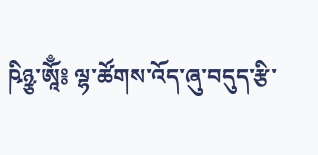ཥིཉྩ་ཨཱོྃ༔ ལྷ་ཚོགས་འོད་ཞུ་བདུད་རྩི་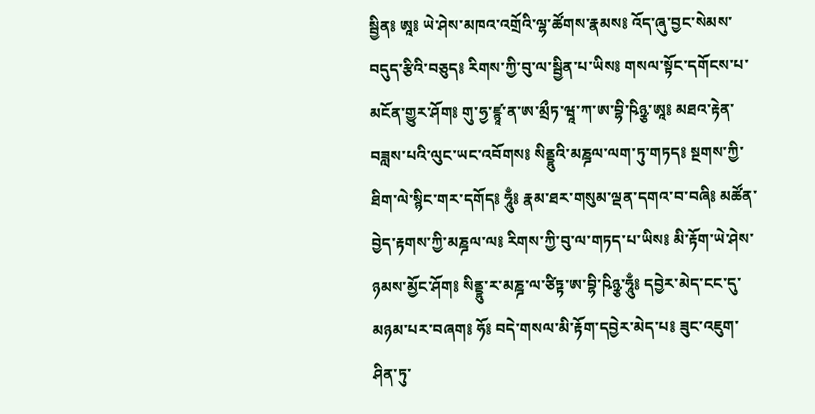སྦྱིན༔ ཨཱ༔ ཡེ་ཤེས་མཁའ་འགྲོའི་ལྷ་ཚོགས་རྣམས༔ འོད་ཞུ་བྱང་སེམས་བདུད་རྩིའི་བཅུད༔ རིགས་ཀྱི་བུ་ལ་སྦྱིན་པ་ཡིས༔ གསལ་སྟོང་དགོངས་པ་མངོན་གྱུར་ཤོག༔ གུ་ཧྱ་ཛྙཱ་ན་ཨ་མྲྀཏ་ཝཱ་ཀ་ཨ་བྷི་ཥིཉྩ་ཨཱ༔ མཐའ་རྟེན་བཟླས་པའི་ལུང་ཡང་འབོགས༔ སིནྡྷུའི་མཎྜལ་ལག་ཏུ་གཏད༔ སྔགས་ཀྱི་ཐིག་ལེ་སྙིང་གར་དགོད༔ ཧཱུྃ༔ རྣམ་ཐར་གསུམ་ལྡན་དགའ་བ་བཞི༔ མཚོན་བྱེད་རྟགས་ཀྱི་མཎྜལ་ལ༔ རིགས་ཀྱི་བུ་ལ་གཏད་པ་ཡིས༔ མི་རྟོག་ཡེ་ཤེས་ཉམས་མྱོང་ཤོག༔ སིནྡྷུ་ར་མཎྜ་ལ་ཙིཏྟ་ཨ་བྷི་ཥིཉྩ་ཧཱུྃ༔ དབྱེར་མེད་ངང་དུ་མཉམ་པར་བཞག༔ ཧོ༔ བདེ་གསལ་མི་རྟོག་དབྱེར་མེད་པ༔ ཟུང་འཇུག་ཤིན་ཏུ་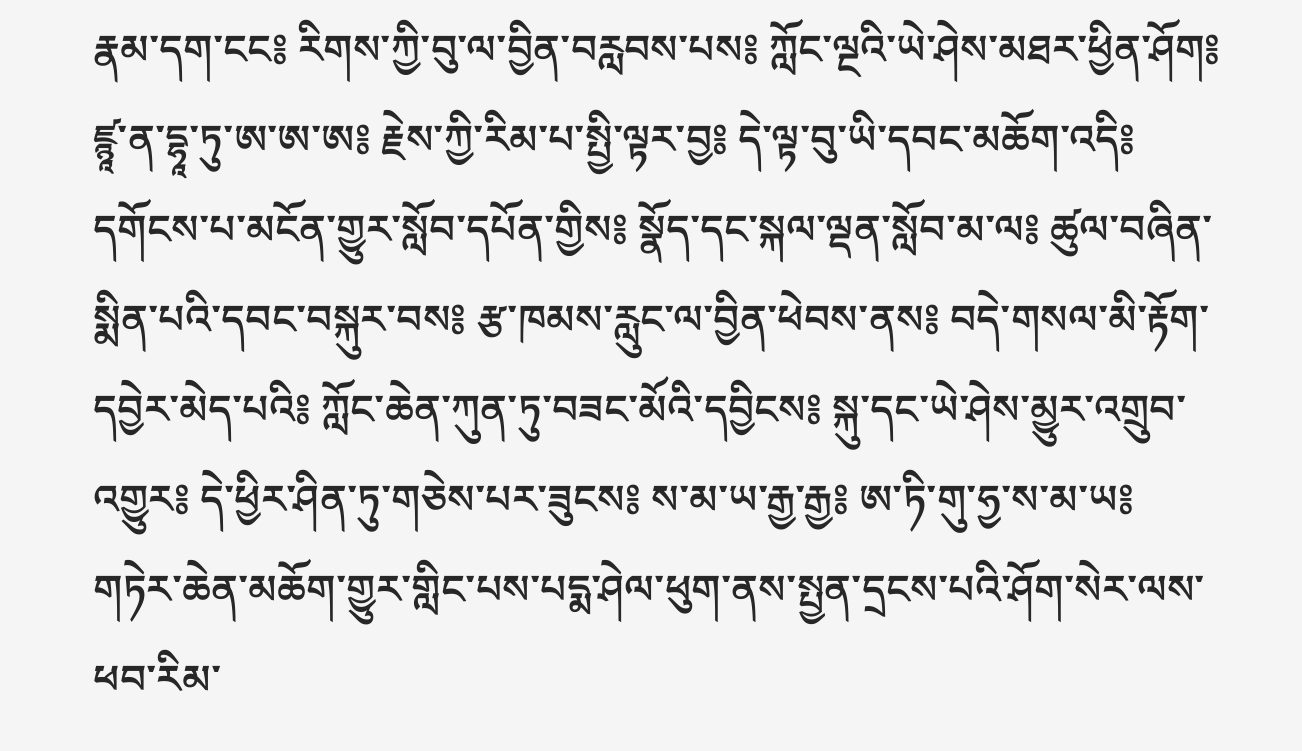རྣམ་དག་ངང༔ རིགས་ཀྱི་བུ་ལ་བྱིན་བརླབས་པས༔ ཀློང་ལྔའི་ཡེ་ཤེས་མཐར་ཕྱིན་ཤོག༔ ཛྙཱ་ན་དྷཱ་ཏུ་ཨ་ཨ་ཨ༔ རྗེས་ཀྱི་རིམ་པ་སྤྱི་ལྟར་བྱ༔ དེ་ལྟ་བུ་ཡི་དབང་མཆོག་འདི༔ དགོངས་པ་མངོན་གྱུར་སློབ་དཔོན་གྱིས༔ སྣོད་དང་སྐལ་ལྡན་སློབ་མ་ལ༔ ཚུལ་བཞིན་སྨིན་པའི་དབང་བསྐུར་བས༔ རྩ་ཁམས་རླུང་ལ་བྱིན་ཕེབས་ནས༔ བདེ་གསལ་མི་རྟོག་དབྱེར་མེད་པའི༔ ཀློང་ཆེན་ཀུན་ཏུ་བཟང་མོའི་དབྱིངས༔ སྐུ་དང་ཡེ་ཤེས་མྱུར་འགྲུབ་འགྱུར༔ དེ་ཕྱིར་ཤིན་ཏུ་གཅེས་པར་ཟུངས༔ ས་མ་ཡ་རྒྱ་རྒྱ༔ ཨ་ཏི་གུ་ཧྱ་ས་མ་ཡ༔ གཏེར་ཆེན་མཆོག་གྱུར་གླིང་པས་པདྨ་ཤེལ་ཕུག་ནས་སྤྱན་དྲངས་པའི་ཤོག་སེར་ལས་ཕབ་རིམ་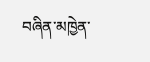བཞིན་མཁྱེན་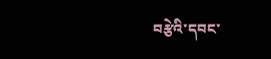བརྩེའི་དབང་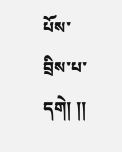པོས་བྲིས་པ་དགེ། །།